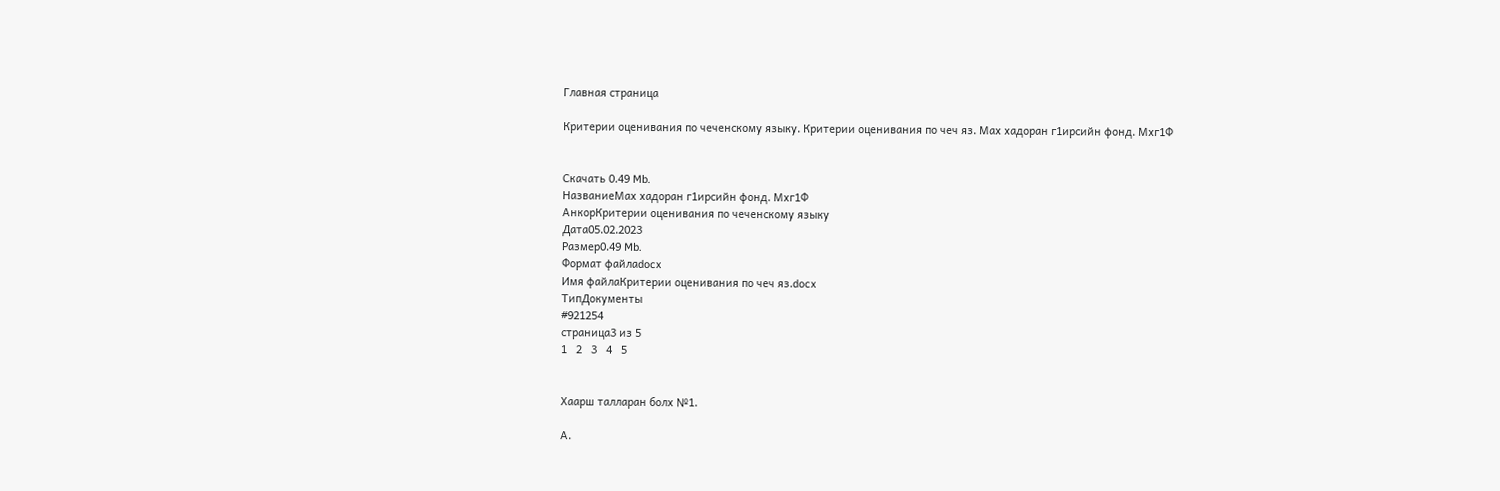Главная страница

Критерии оценивания по чеченскому языку. Критерии оценивания по чеч яз. Мах хадоран г1ирсийн фонд. Мхг1Ф


Скачать 0.49 Mb.
НазваниеМах хадоран г1ирсийн фонд. Мхг1Ф
АнкорКритерии оценивания по чеченскому языку
Дата05.02.2023
Размер0.49 Mb.
Формат файлаdocx
Имя файлаКритерии оценивания по чеч яз.docx
ТипДокументы
#921254
страница3 из 5
1   2   3   4   5


Хаарш талларан болх №1.

А.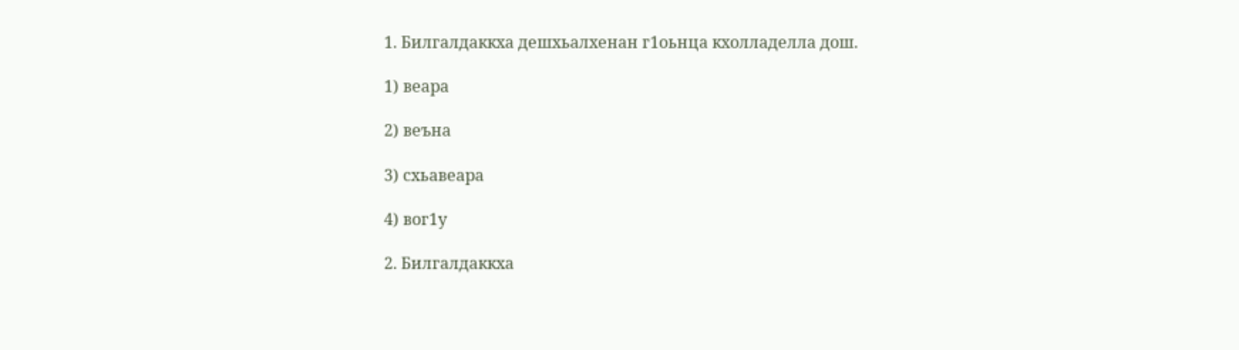1. Билгалдаккха дешхьалхенан г1оьнца кхолладелла дош.

1) веара

2) веъна

3) схьавеара

4) вог1у

2. Билгалдаккха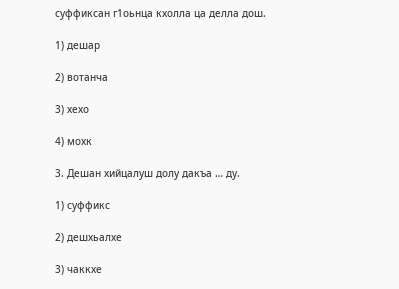суффиксан г1оьнца кхолла ца делла дош.

1) дешар

2) вотанча

3) хехо

4) мохк

3. Дешан хийцалуш долу дакъа … ду.

1) суффикс

2) дешхьалхе

3) чаккхе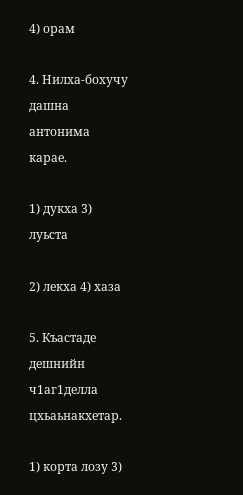4) орам

4. Нилха-бохучу дашна антонима карае.

1) дукха 3) луьста

2) лекха 4) хаза

5. Къастаде дешнийн ч1аг1делла цхьаьнакхетар.

1) корта лозу 3)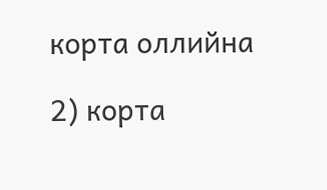корта оллийна

2) корта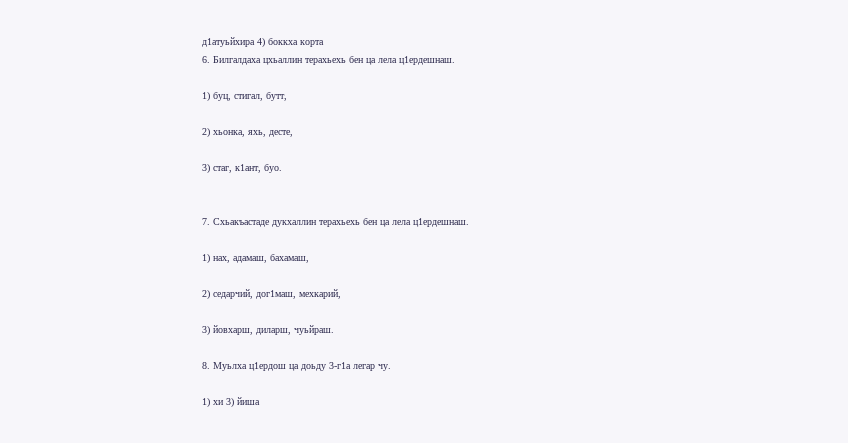д1атуьйхира 4) боккха корта
6. Билгалдаха цхьаллин терахьехь бен ца лела ц1ердешнаш.

1) буц, стигал, бутт,

2) хьонка, яхь, десте,

3) стаг, к1ант, буо.


7. Схьакъастаде дукхаллин терахьехь бен ца лела ц1ердешнаш.

1) нах, адамаш, бахамаш,

2) седарчий, дог1маш, мехкарий,

3) йовхарш, диларш, чуьйраш.

8. Муьлха ц1ердош ца доьду 3-г1а легар чу.

1) хи 3) йиша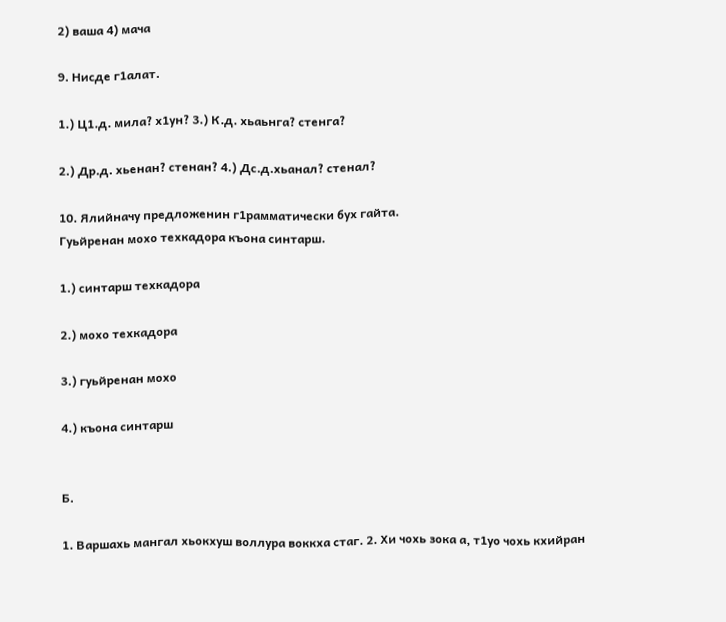2) ваша 4) мача

9. Нисде г1алат.

1.) Ц1.д. мила? х1ун? 3.) К.д. хьаьнга? стенга?

2.) Др.д. хьенан? стенан? 4.) Дс.д.хьанал? стенал?

10. Ялийначу предложенин г1рамматически бух гайта.
Гуьйренан мохо техкадора къона синтарш.

1.) синтарш техкадора

2.) мохо техкадора

3.) гуьйренан мохо

4.) къона синтарш


Б.

1. Варшахь мангал хьокхуш воллура воккха стаг. 2. Хи чохь зока а, т1уо чохь кхийран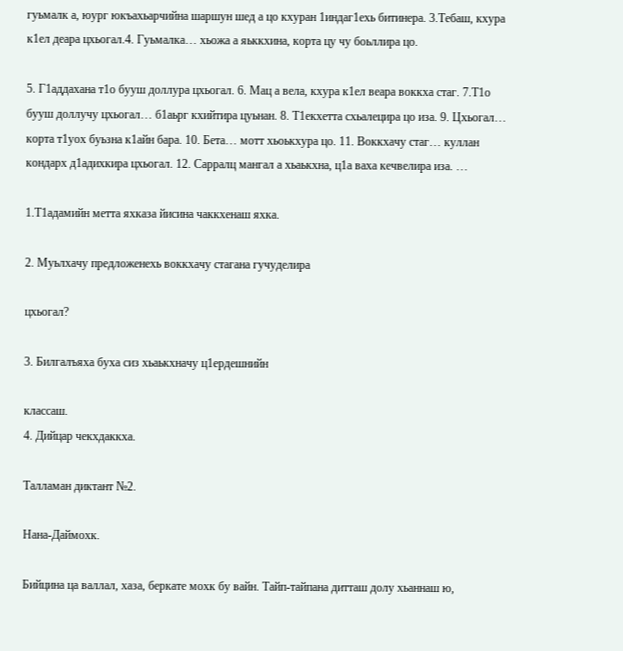гуьмалк а, юург юкъахьарчийна шаршун шед а цо кхуран 1индаг1ехь битинера. 3.Тебаш, кхура к1ел деара цхьогал.4. Гуьмалка… хьожа а яьккхина, корта цу чу боьллира цо.

5. Г1аддахана т1о бууш доллура цхьогал. 6. Мац а вела, кхура к1ел веара воккха стаг. 7.Т1о бууш доллучу цхьогал… б1аьрг кхийтира цуьнан. 8. Т1екхетта схьалецира цо иза. 9. Цхьогал… корта т1уох буьзна к1айн бара. 10. Бета… мотт хьоькхура цо. 11. Воккхачу стаг… куллан кондарх д1адихкира цхьогал. 12. Сарралц мангал а хьаькхна, ц1а ваха кечвелира иза. …

1.Т1адамийн метта яхказа йисина чаккхенаш яхка.

2. Муьлхачу предложенехь воккхачу стагана гучуделира

цхьогал?

3. Билгалъяха буха сиз хьаькхначу ц1ердешнийн

классаш.
4. Дийцар чекхдаккха.

Талламан диктант №2.

Нана-Даймохк.

Бийцина ца валлал, хаза, беркате мохк бу вайн. Тайп-тайпана дитташ долу хьаннаш ю,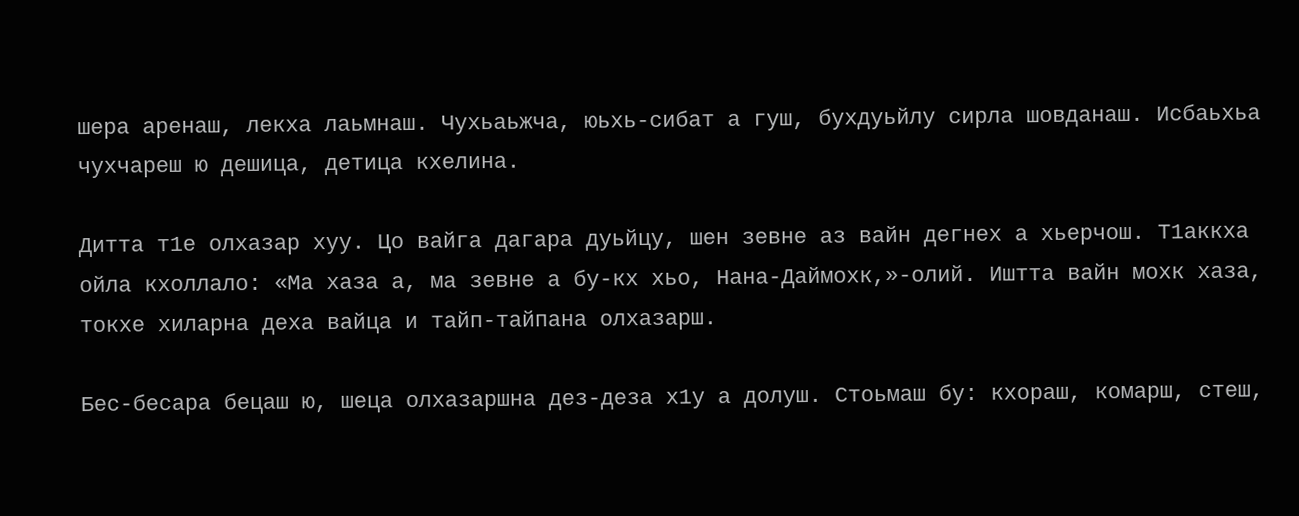шера аренаш, лекха лаьмнаш. Чухьаьжча, юьхь-сибат а гуш, бухдуьйлу сирла шовданаш. Исбаьхьа чухчареш ю дешица, детица кхелина.

Дитта т1е олхазар хуу. Цо вайга дагара дуьйцу, шен зевне аз вайн дегнех а хьерчош. Т1аккха ойла кхоллало: «Ма хаза а, ма зевне а бу-кх хьо, Нана-Даймохк,»-олий. Иштта вайн мохк хаза, токхе хиларна деха вайца и тайп-тайпана олхазарш.

Бес-бесара бецаш ю, шеца олхазаршна дез-деза х1у а долуш. Стоьмаш бу: кхораш, комарш, стеш,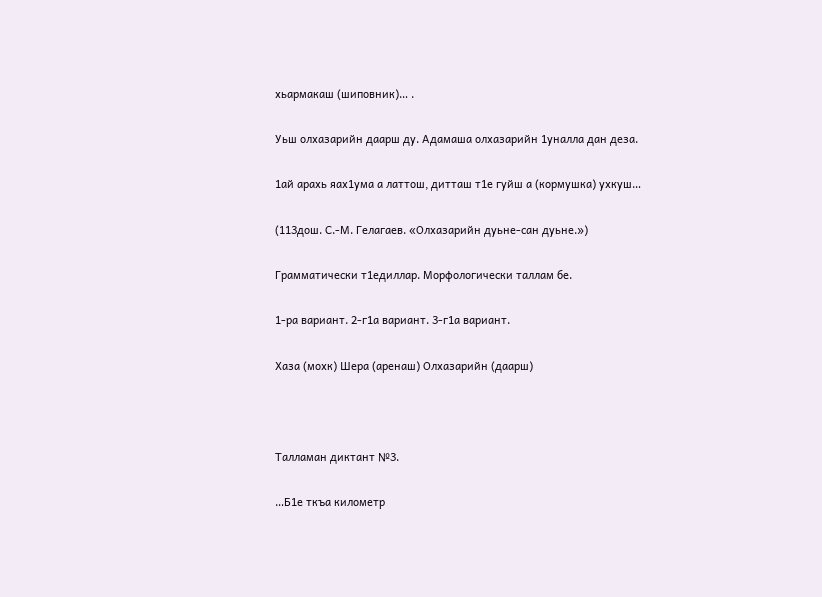хьармакаш (шиповник)… .

Уьш олхазарийн даарш ду. Адамаша олхазарийн 1уналла дан деза.

1ай арахь яах1ума а латтош, дитташ т1е гуйш а (кормушка) ухкуш…

(113дош. С.-М. Гелагаев. «Олхазарийн дуьне-сан дуьне.»)

Грамматически т1едиллар. Морфологически таллам бе.

1-ра вариант. 2-г1а вариант. 3-г1а вариант.

Хаза (мохк) Шера (аренаш) Олхазарийн (даарш)



Талламан диктант №3.

…Б1е ткъа километр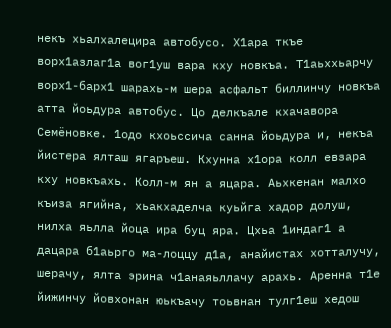некъ хьалхалецира автобусо. Х1ара ткъе ворх1азлаг1а вог1уш вара кху новкъа. Т1аьххьарчу ворх1-барх1 шарахь-м шера асфальт биллинчу новкъа атта йоьдура автобус. Цо делкъале кхачавора Семёновке. 1одо кхоьссича санна йоьдура и, некъа йистера ялташ ягаръеш. Кхунна х1ора колл евзара кху новкъахь. Колл-м ян а яцара. Аьхкенан малхо къиза ягийна, хьакхаделча куьйга хадор долуш, нилха яьлла йоца ира буц яра. Цхьа 1индаг1 а дацара б1аьрго ма-лоццу д1а, анайистах хотталучу, шерачу, ялта эрина ч1анаяьллачу арахь. Аренна т1е йижинчу йовхонан юькъачу тоьвнан тулг1еш хедош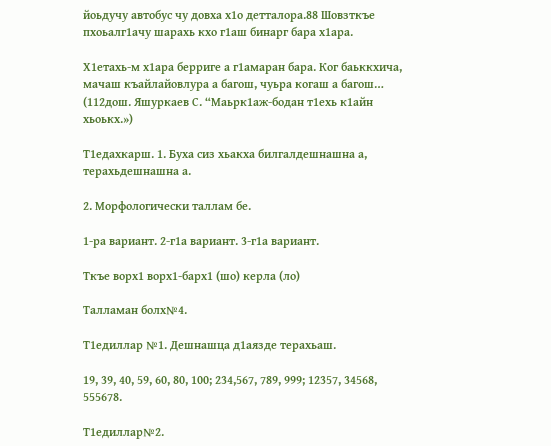йоьдучу автобус чу довха х1о детталора.88 Шовзткъе пхоьалг1ачу шарахь кхо г1аш бинарг бара х1ара.

Х1етахь-м х1ара берриге а г1амаран бара. Ког баьккхича, мачаш къайлайовлура а багош, чуьра когаш а багош… (112дош. Яшуркаев С. “Маьрк1аж-бодан т1ехь к1айн хьоькх.»)

Т1едахкарш. 1. Буха сиз хьакха билгалдешнашна а, терахьдешнашна а.

2. Морфологически таллам бе.

1-ра вариант. 2-г1а вариант. 3-г1а вариант.

Ткъе ворх1 ворх1-барх1 (шо) керла (ло)

Талламан болх№4.

Т1едиллар №1. Дешнашца д1аязде терахьаш.

19, 39, 40, 59, 60, 80, 100; 234,567, 789, 999; 12357, 34568, 555678.

Т1едиллар№2.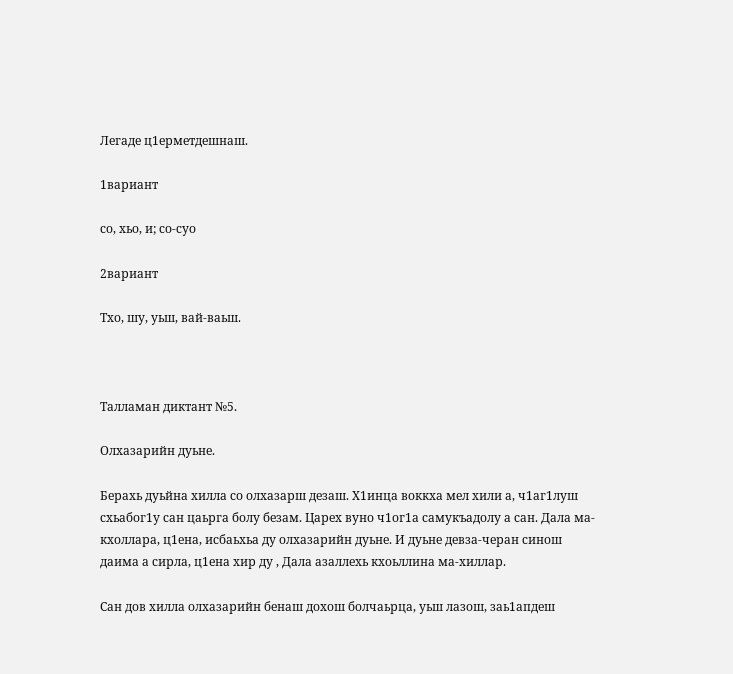Легаде ц1ерметдешнаш.

1вариант

со, хьо, и; со-суо

2вариант

Тхо, шу, уьш, вай-ваьш.



Талламан диктант №5.

Олхазарийн дуьне.

Берахь дуьйна хилла со олхазарш дезаш. Х1инца воккха мел хили а, ч1аг1луш схьабог1у сан цаьрга болу безам. Царех вуно ч1ог1а самукъадолу а сан. Дала ма-кхоллара, ц1ена, исбаьхьа ду олхазарийн дуьне. И дуьне девза-черан синош даима а сирла, ц1ена хир ду , Дала азаллехь кхоьллина ма-хиллар.

Сан дов хилла олхазарийн бенаш дохош болчаьрца, уьш лазош, заь1апдеш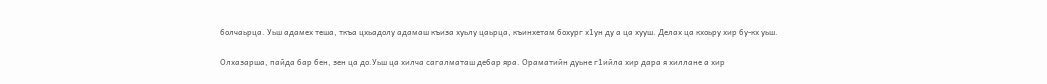болчаьрца. Уьш адамех теша, ткъа цхьадолу адамаш къиза хуьлу цаьрца, къинхетам бохург х1ун ду а ца хууш. Делах ца кхоьру хир бу-кх уьш.

Олхазарша, пайда бар бен, зен ца до.Уьш ца хилча сагалматаш дебар яра. Ораматийн дуьне г1ийла хир дара я хиллане а хир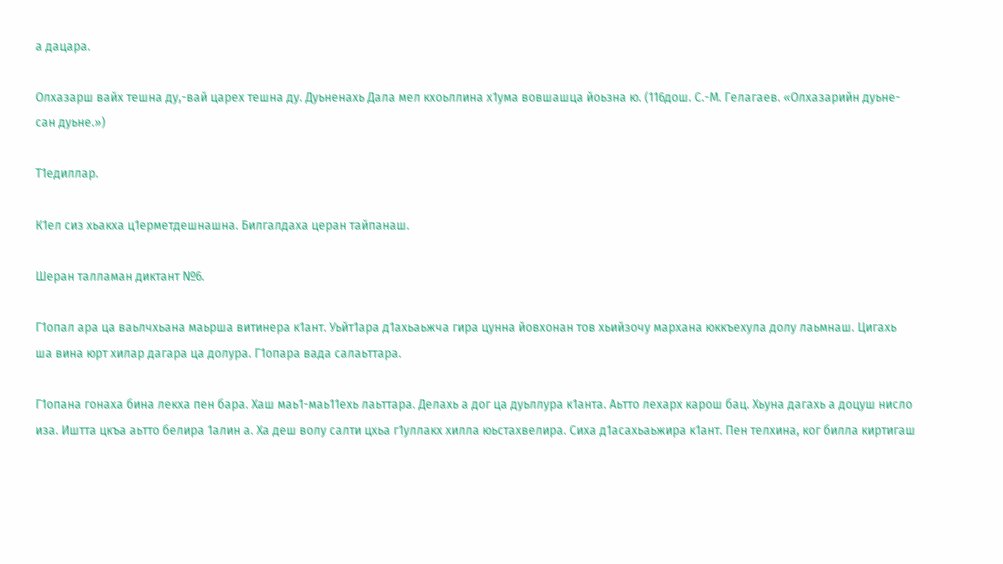а дацара.

Олхазарш вайх тешна ду,-вай царех тешна ду. Дуьненахь Дала мел кхоьллина х1ума вовшашца йоьзна ю. (116дош. С.-М. Гелагаев. «Олхазарийн дуьне-сан дуьне.»)

Т1едиллар.

К1ел сиз хьакха ц1ерметдешнашна. Билгалдаха церан тайпанаш.

Шеран талламан диктант №6.

Г1опал ара ца ваьлчхьана маьрша витинера к1ант. Уьйт1ара д1ахьаьжча гира цунна йовхонан тов хьийзочу мархана юккъехула долу лаьмнаш. Цигахь ша вина юрт хилар дагара ца долура. Г1опара вада салаьттара.

Г1опана гонаха бина лекха пен бара. Хаш маь1-маь11ехь лаьттара. Делахь а дог ца дуьллура к1анта. Аьтто лехарх карош бац. Хьуна дагахь а доцуш нисло иза. Иштта цкъа аьтто белира 1алин а. Ха деш волу салти цхьа г1уллакх хилла юьстахвелира. Сиха д1асахьаьжира к1ант. Пен телхина, ког билла киртигаш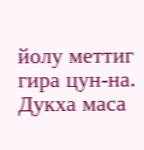йолу меттиг гира цун-на. Дукха маса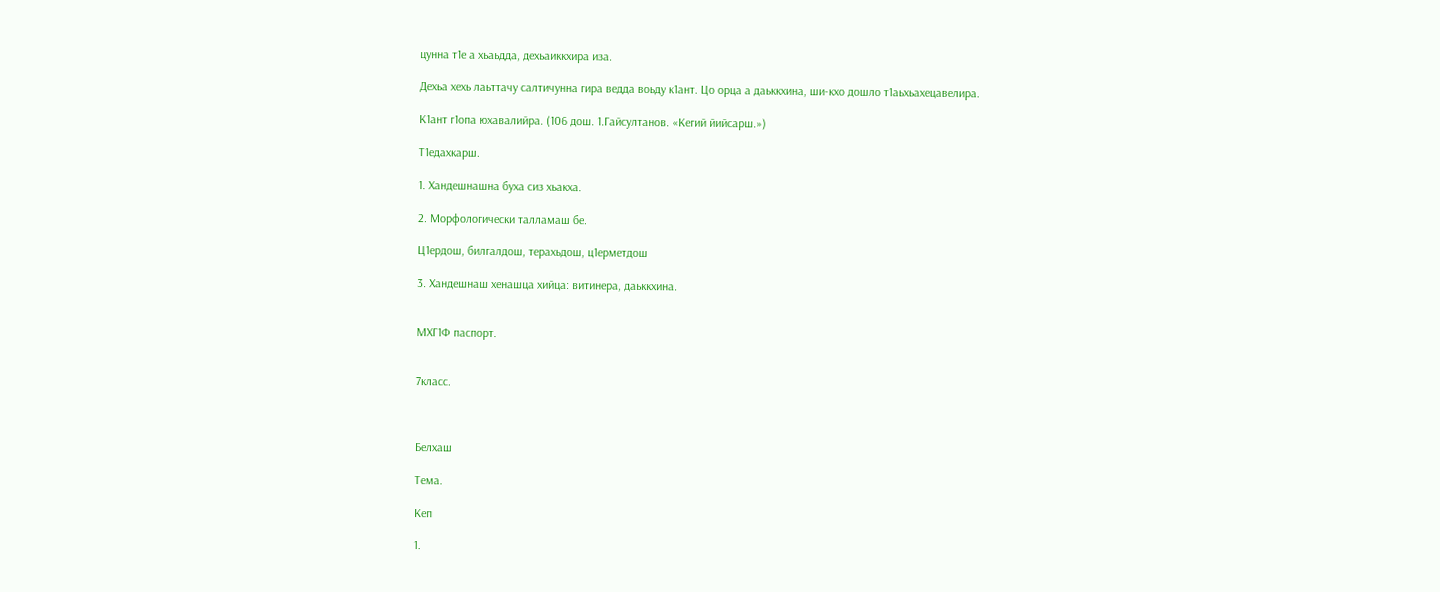цунна т1е а хьаьдда, дехьаиккхира иза.

Дехьа хехь лаьттачу салтичунна гира ведда воьду к1ант. Цо орца а даьккхина, ши-кхо дошло т1аьхьахецавелира.

К1ант г1опа юхавалийра. (106 дош. 1.Гайсултанов. «Кегий йийсарш.»)

Т1едахкарш.

1. Хандешнашна буха сиз хьакха.

2. Морфологически талламаш бе.

Ц1ердош, билгалдош, терахьдош, ц1ерметдош

3. Хандешнаш хенашца хийца: витинера, даьккхина.


МХГ1Ф паспорт.


7класс.



Белхаш

Тема.

Кеп

1.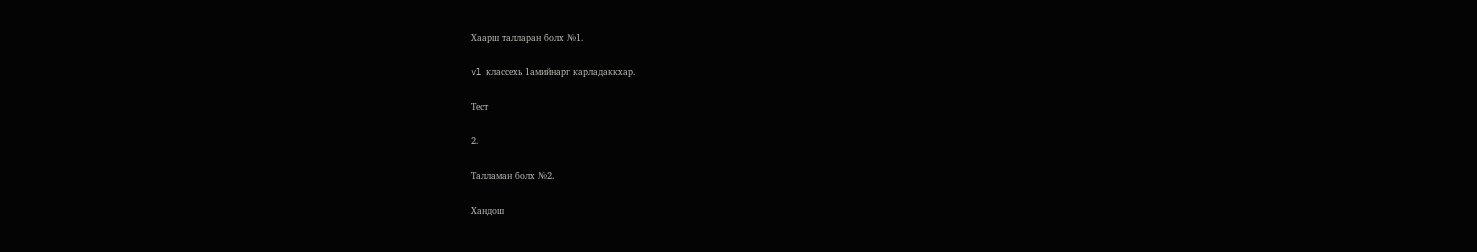Хаарш талларан болх №1.

vl классехь 1амийнарг карладаккхар.

Тест

2.

Талламан болх №2.

Хандош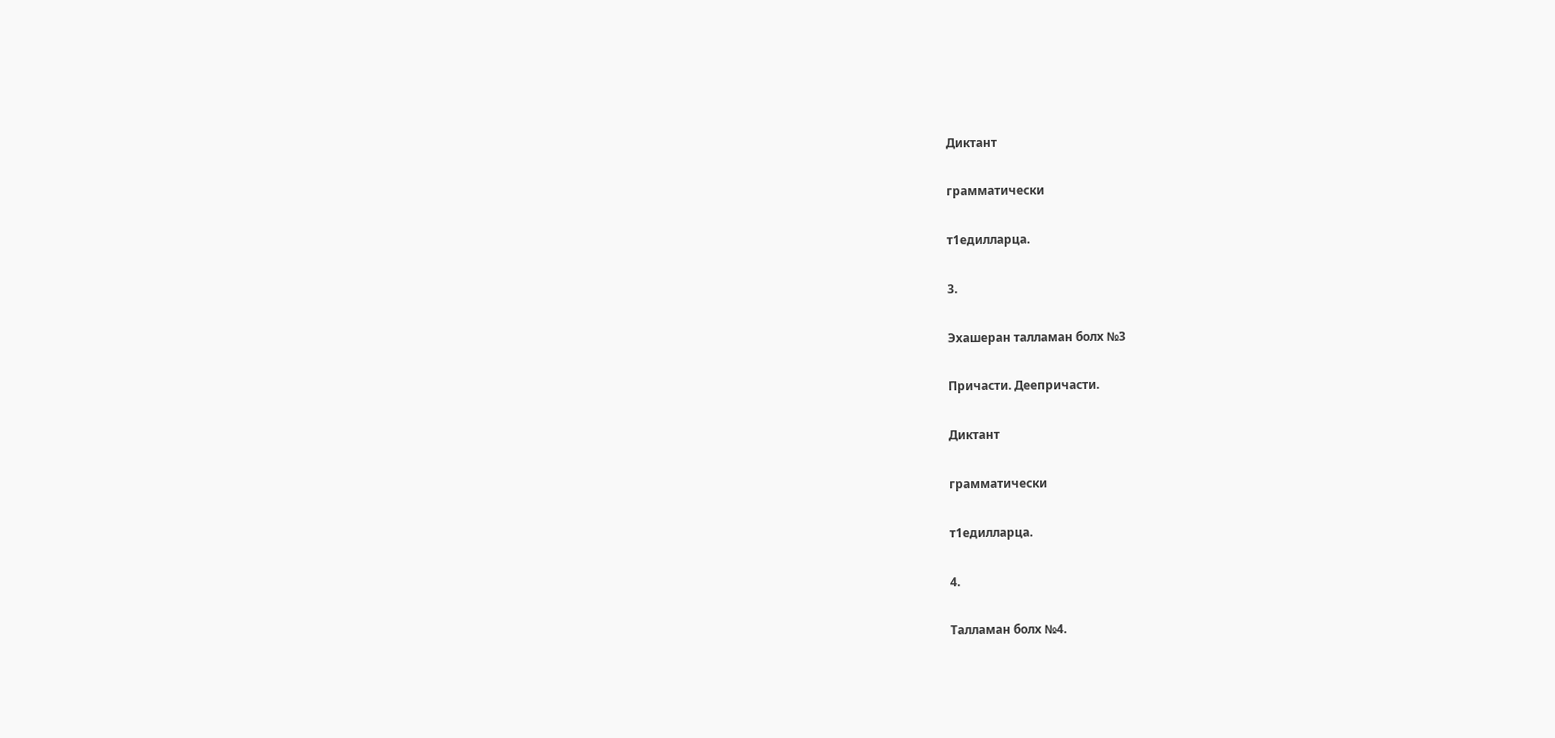Диктант

грамматически

т1едилларца.

3.

Эхашеран талламан болх №3

Причасти. Деепричасти.

Диктант

грамматически

т1едилларца.

4.

Талламан болх №4.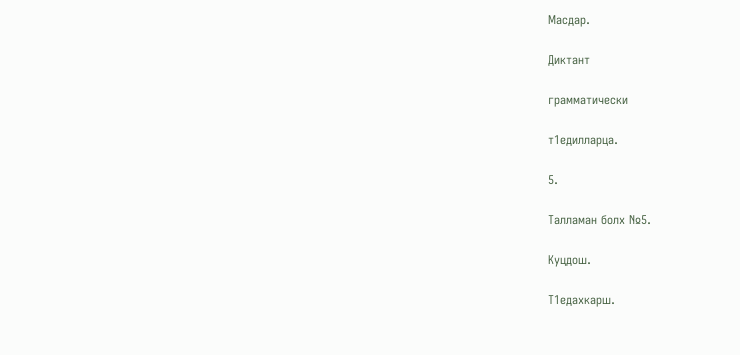Масдар.

Диктант

грамматически

т1едилларца.

5.

Талламан болх №5.

Куцдош.

Т1едахкарш.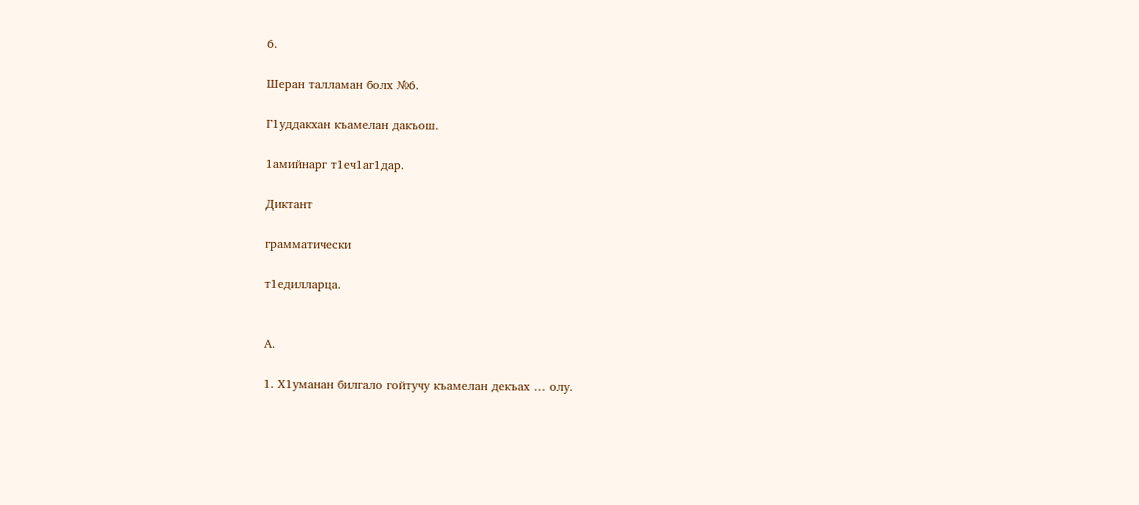6.

Шеран талламан болх №6.

Г1уддакхан къамелан дакъош.

1амийнарг т1еч1аг1дар.

Диктант

грамматически

т1едилларца.


А.

1. Х1уманан билгало гойтучу къамелан декъах … олу.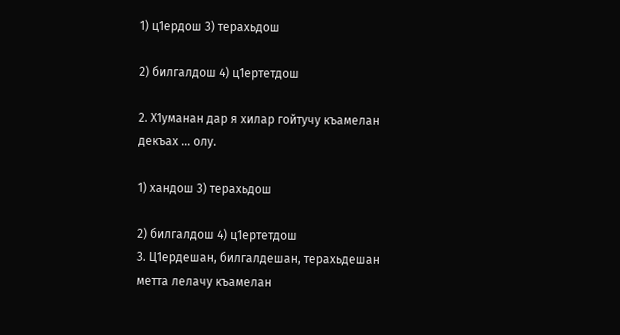1) ц1ердош 3) терахьдош

2) билгалдош 4) ц1ертетдош

2. Х1уманан дар я хилар гойтучу къамелан декъах … олу.

1) хандош 3) терахьдош

2) билгалдош 4) ц1ертетдош
3. Ц1ердешан, билгалдешан, терахьдешан метта лелачу къамелан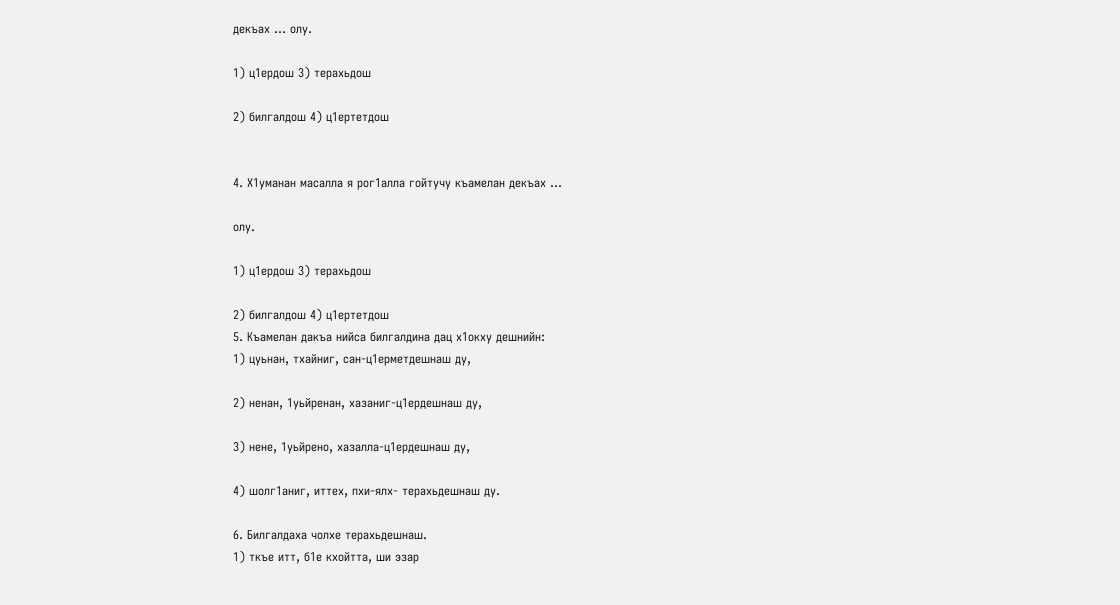декъах … олу.

1) ц1ердош 3) терахьдош

2) билгалдош 4) ц1ертетдош


4. Х1уманан масалла я рог1алла гойтучу къамелан декъах …

олу.

1) ц1ердош 3) терахьдош

2) билгалдош 4) ц1ертетдош
5. Къамелан дакъа нийса билгалдина дац х1окху дешнийн:
1) цуьнан, тхайниг, сан-ц1ерметдешнаш ду,

2) ненан, 1уьйренан, хазаниг-ц1ердешнаш ду,

3) нене, 1уьйрено, хазалла-ц1ердешнаш ду,

4) шолг1аниг, иттех, пхи-ялх- терахьдешнаш ду.

6. Билгалдаха чолхе терахьдешнаш.
1) ткъе итт, б1е кхойтта, ши эзар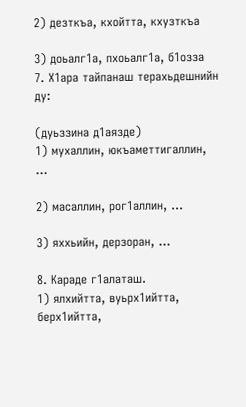2) дезткъа, кхойтта, кхузткъа

3) доьалг1а, пхоьалг1а, б1озза
7. Х1ара тайпанаш терахьдешнийн ду:

(дуьззина д1аязде)
1) мухаллин, юкъаметтигаллин, …

2) масаллин, рог1аллин, …

3) яххьийн, дерзоран, …

8. Караде г1алаташ.
1) ялхийтта, вуьрх1ийтта, берх1ийтта,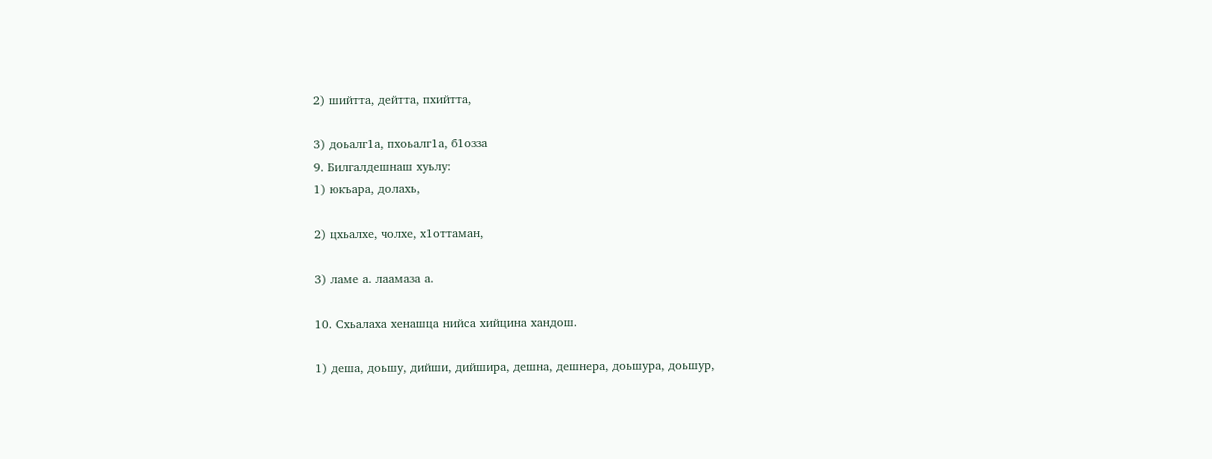2) шийтта, дейтта, пхийтта,

3) доьалг1а, пхоьалг1а, б1озза
9. Билгалдешнаш хуьлу:
1) юкъара, долахь,

2) цхьалхе, чолхе, х1оттаман,

3) ламе а. лаамаза а.

10. Схьалаха хенашца нийса хийцина хандош.

1) деша, доьшу, дийши, дийшира, дешна, дешнера, доьшура, доьшур,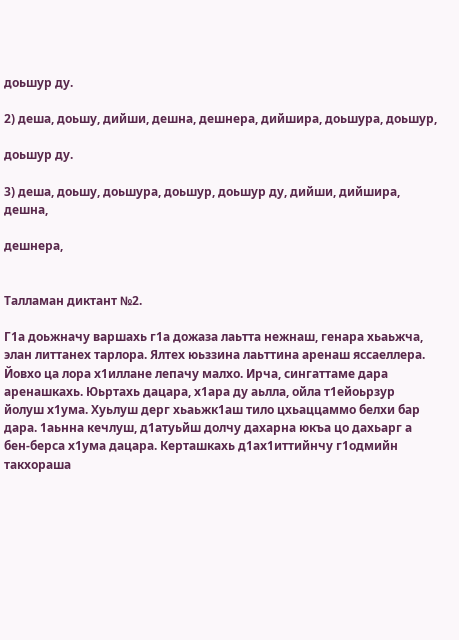доьшур ду.

2) деша, доьшу, дийши, дешна, дешнера, дийшира, доьшура, доьшур,

доьшур ду.

3) деша, доьшу, доьшура, доьшур, доьшур ду, дийши, дийшира, дешна,

дешнера,


Талламан диктант №2.

Г1а доьжначу варшахь г1а дожаза лаьтта нежнаш, генара хьаьжча, элан литтанех тарлора. Ялтех юьззина лаьттина аренаш яссаеллера. Йовхо ца лора х1иллане лепачу малхо. Ирча, сингаттаме дара аренашкахь. Юьртахь дацара, х1ара ду аьлла, ойла т1ейоьрзур йолуш х1ума. Хуьлуш дерг хьаьжк1аш тило цхьаццаммо белхи бар дара. 1аьнна кечлуш, д1атуьйш долчу дахарна юкъа цо дахьарг а бен-берса х1ума дацара. Керташкахь д1ах1иттийнчу г1одмийн такхораша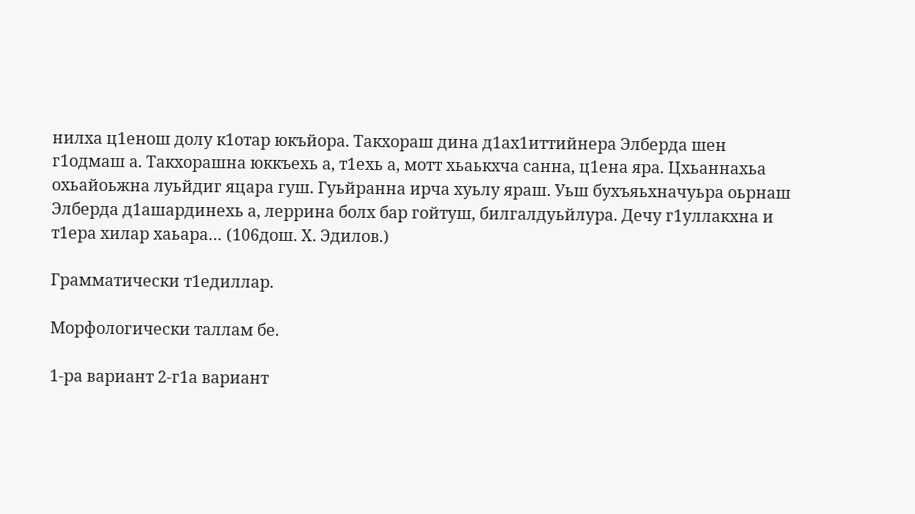нилха ц1енош долу к1отар юкъйора. Такхораш дина д1ах1иттийнера Элберда шен г1одмаш а. Такхорашна юккъехь а, т1ехь а, мотт хьаькхча санна, ц1ена яра. Цхьаннахьа охьайоьжна луьйдиг яцара гуш. Гуьйранна ирча хуьлу яраш. Уьш бухъяьхначуьра оьрнаш Элберда д1ашардинехь а, леррина болх бар гойтуш, билгалдуьйлура. Дечу г1уллакхна и т1ера хилар хаьара… (106дош. Х. Эдилов.)

Грамматически т1едиллар.

Морфологически таллам бе.

1-ра вариант 2-г1а вариант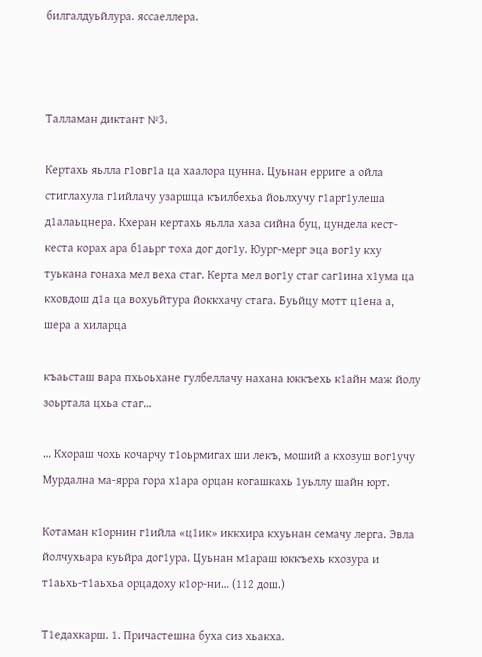билгалдуьйлура. яссаеллера.



Талламан диктант №3.

Кертахь яьлла г1овг1а ца хаалора цунна. Цуьнан ерриге а ойла стиглахула г1ийлачу узаршца къилбехьа йоьлхучу г1арг1улеша д1алаьцнера. Кхеран кертахь яьлла хаза сийна буц, цундела кест-кеста корах ара б1аьрг тоха дог дог1у. Юург-мерг эца вог1у кху туькана гонаха мел веха стаг. Керта мел вог1у стаг саг1ина х1ума ца кховдош д1а ца вохуьйтура йоккхачу стага. Буьйцу мотт ц1ена а, шера а хиларца

къаьсташ вара пхьоьхане гулбеллачу нахана юккъехь к1айн маж йолу зоьртала цхьа стаг…

… Кхораш чохь кочарчу т1оьрмигах ши лекъ, моший а кхозуш вог1учу Мурдална ма-ярра гора х1ара орцан когашкахь 1уьллу шайн юрт.

Котаман к1орнин г1ийла «ц1ик» иккхира кхуьнан семачу лерга. Эвла йолчухьара куьйра дог1ура. Цуьнан м1араш юккъехь кхозура и т1аьхь-т1аьхьа орцадоху к1ор-ни… (112 дош.)

Т1едахкарш. 1. Причастешна буха сиз хьакха.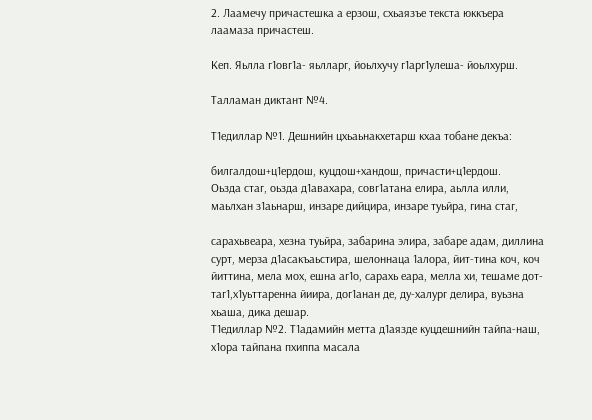2. Лаамечу причастешка а ерзош, схьаязъе текста юккъера лаамаза причастеш.

Кеп. Яьлла г1овг1а- яьлларг, йоьлхучу г1арг1улеша- йоьлхурш.

Талламан диктант №4.

Т1едиллар №1. Дешнийн цхьаьнакхетарш кхаа тобане декъа:

билгалдош+ц1ердош, куцдош+хандош, причасти+ц1ердош.
Оьзда стаг, оьзда д1авахара, совг1атана елира, аьлла илли, маьлхан з1аьнарш, инзаре дийцира, инзаре туьйра, гина стаг,

сарахьвеара, хезна туьйра, забарина элира, забаре адам, диллина сурт, мерза д1асакъаьстира, шелоннаца 1алора, йит-тина коч, коч йиттина, мела мох, ешна аг1о, сарахь еара, мелла хи, тешаме дот-таг1,х1уьттаренна йиира, дог1анан де, ду-халург делира, вуьзна хьаша, дика дешар.
Т1едиллар №2. Т1адамийн метта д1аязде куцдешнийн тайпа-наш, х1ора тайпана пхиппа масала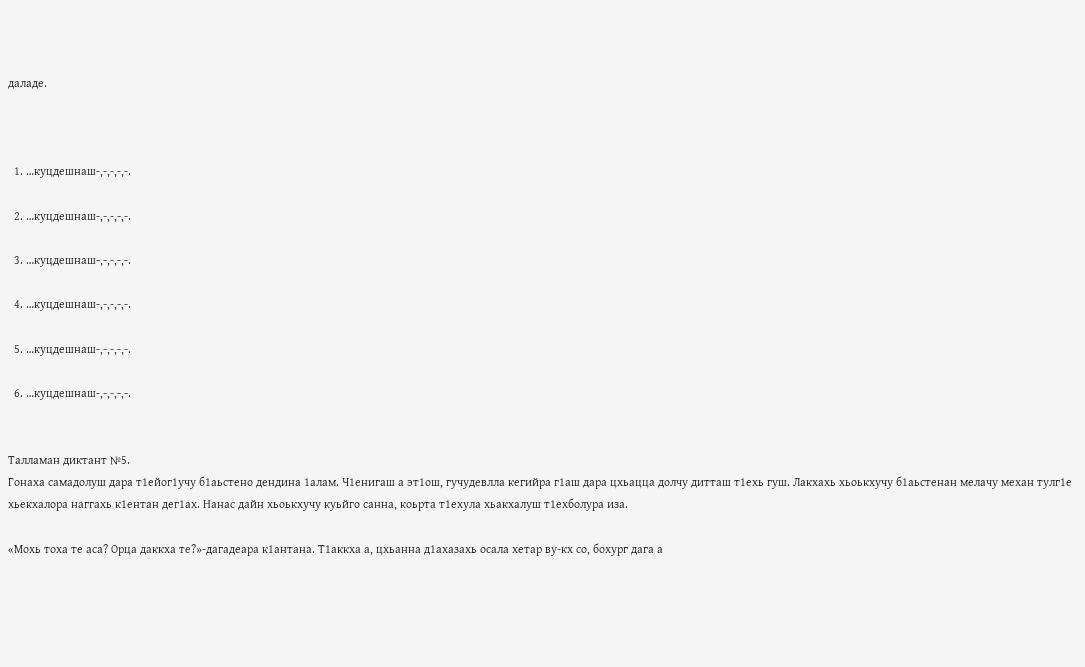даладе.



  1. …куцдешнаш-,-,-,-,-.

  2. …куцдешнаш-,-,-,-,-.

  3. …куцдешнаш-,-,-,-,-.

  4. …куцдешнаш-,-,-,-,-.

  5. …куцдешнаш-,-,-,-,-.

  6. …куцдешнаш-,-,-,-,-.


Талламан диктант №5.
Гонаха самадолуш дара т1ейог1учу б1аьстено дендина 1алам. Ч1енигаш а эт1ош, гучудевлла кегийра г1аш дара цхьацца долчу дитташ т1ехь гуш. Лакхахь хьоькхучу б1аьстенан мелачу механ тулг1е хьекхалора наггахь к1ентан дег1ах. Нанас дайн хьоькхучу куьйго санна, коьрта т1ехула хьакхалуш т1ехболура иза.

«Мохь тоха те аса? Орца даккха те?»-дагадеара к1антана. Т1аккха а, цхьанна д1ахазахь осала хетар ву-кх со, бохург дага а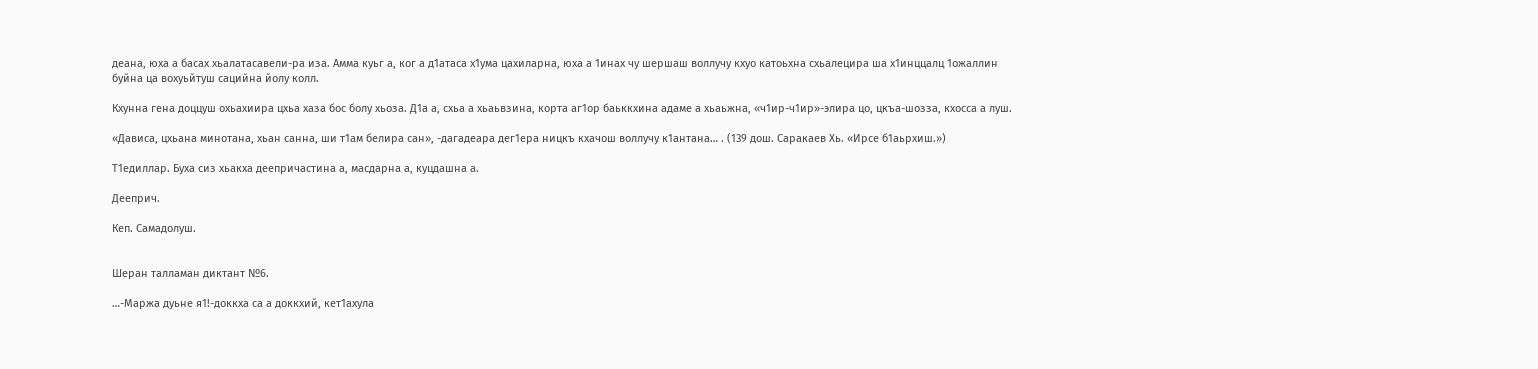деана, юха а басах хьалатасавели-ра иза. Амма куьг а, ког а д1атаса х1ума цахиларна, юха а 1инах чу шершаш воллучу кхуо катоьхна схьалецира ша х1инццалц 1ожаллин буйна ца вохуьйтуш сацийна йолу колл.

Кхунна гена доццуш охьахиира цхьа хаза бос болу хьоза. Д1а а, схьа а хьаьвзина, корта аг1ор баьккхина адаме а хьаьжна, «ч1ир-ч1ир»-элира цо, цкъа-шозза, кхосса а луш.

«Дависа, цхьана минотана, хьан санна, ши т1ам белира сан», -дагадеара дег1ера ницкъ кхачош воллучу к1антана… . (139 дош. Саракаев Хь. «Ирсе б1аьрхиш.»)

Т1едиллар. Буха сиз хьакха деепричастина а, масдарна а, куцдашна а.

Дееприч.

Кеп. Самадолуш.


Шеран талламан диктант №6.

…-Маржа дуьне я1!-доккха са а доккхий, кет1ахула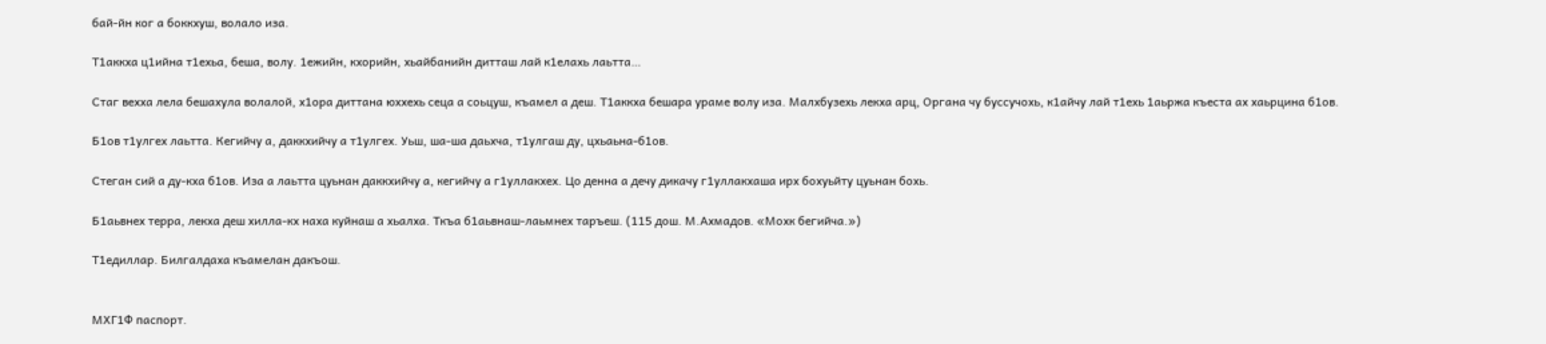бай-йн ког а боккхуш, волало иза.

Т1аккха ц1ийна т1ехьа, беша, волу. 1ежийн, кхорийн, хьайбанийн дитташ лай к1елахь лаьтта…

Стаг вехха лела бешахула волалой, х1ора диттана юххехь сеца а соьцуш, къамел а деш. Т1аккха бешара ураме волу иза. Малхбузехь лекха арц, Органа чу буссучохь, к1айчу лай т1ехь 1аьржа къеста ах хаьрцина б1ов.

Б1ов т1улгех лаьтта. Кегийчу а, даккхийчу а т1улгех. Уьш, ша-ша даьхча, т1улгаш ду, цхьаьна-б1ов.

Стеган сий а ду-кха б1ов. Иза а лаьтта цуьнан даккхийчу а, кегийчу а г1уллакхех. Цо денна а дечу дикачу г1уллакхаша ирх бохуьйту цуьнан бохь.

Б1аьвнех терра, лекха деш хилла-кх наха куйнаш а хьалха. Ткъа б1аьвнаш-лаьмнех таръеш. (115 дош. М.Ахмадов. «Мохк бегийча.»)

Т1едиллар. Билгалдаха къамелан дакъош.


МХГ1Ф паспорт.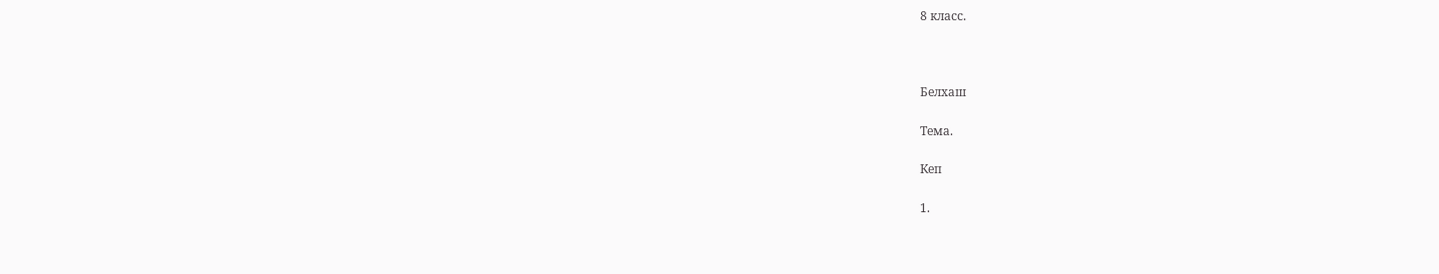8 класс.



Белхаш

Тема.

Кеп

1.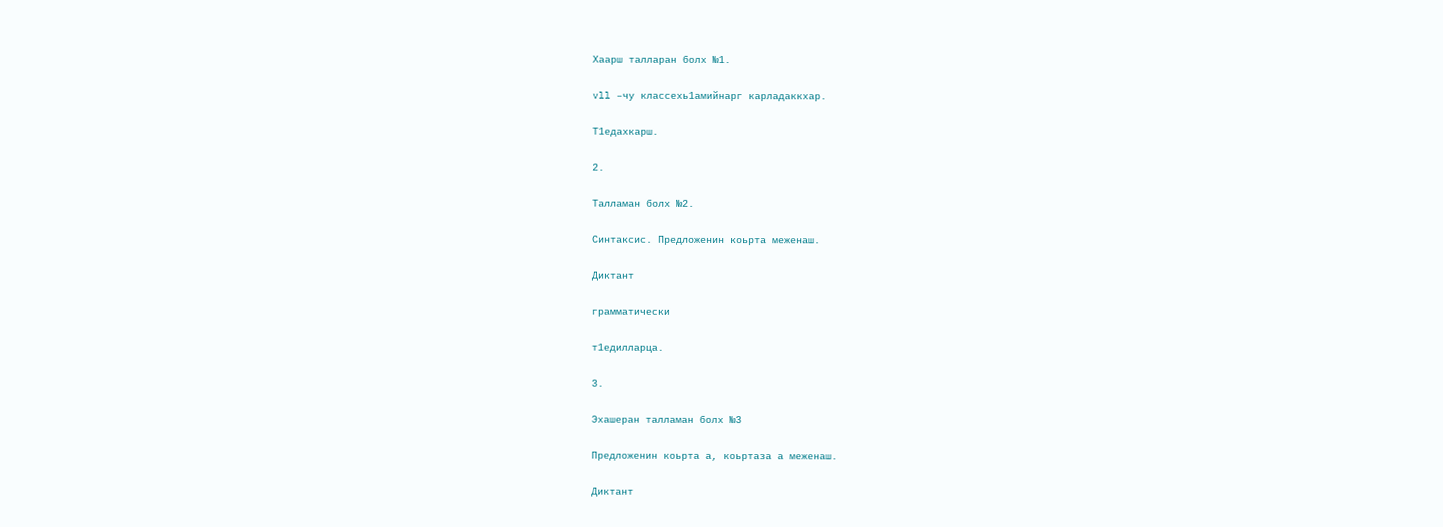Хаарш талларан болх №1.

vll –чу классехь1амийнарг карладаккхар.

Т1едахкарш.

2.

Талламан болх №2.

Синтаксис. Предложенин коьрта меженаш.

Диктант

грамматически

т1едилларца.

3.

Эхашеран талламан болх №3

Предложенин коьрта а, коьртаза а меженаш.

Диктант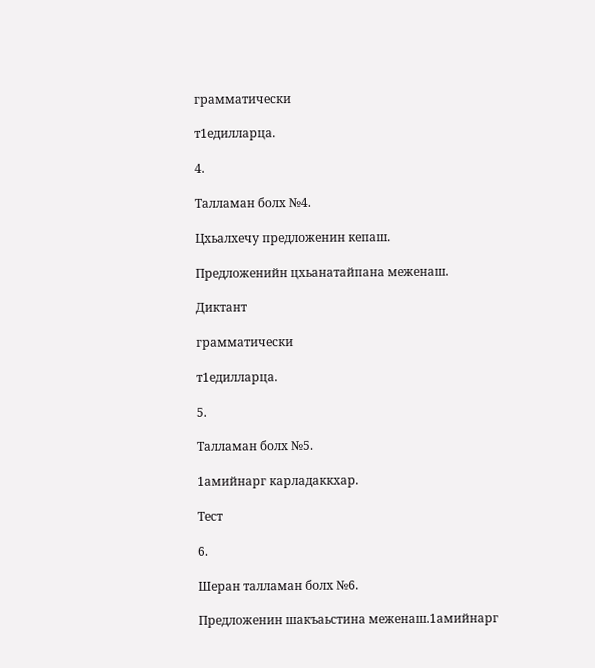грамматически

т1едилларца.

4.

Талламан болх №4.

Цхьалхечу предложенин кепаш.

Предложенийн цхьанатайпана меженаш.

Диктант

грамматически

т1едилларца.

5.

Талламан болх №5.

1амийнарг карладаккхар.

Тест

6.

Шеран талламан болх №6.

Предложенин шакъаьстина меженаш.1амийнарг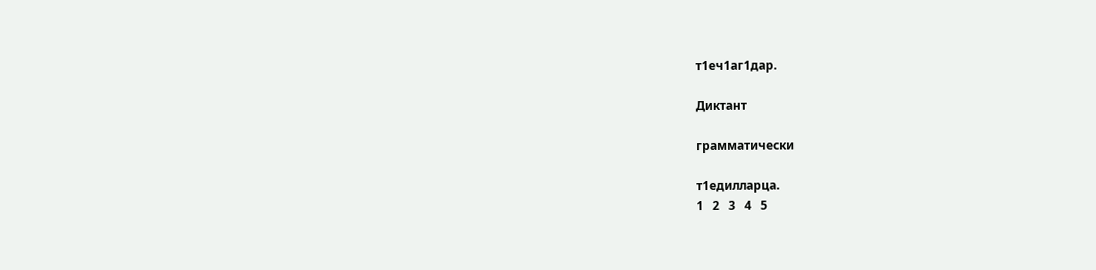т1еч1аг1дар.

Диктант

грамматически

т1едилларца.
1   2   3   4   5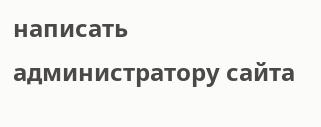написать администратору сайта